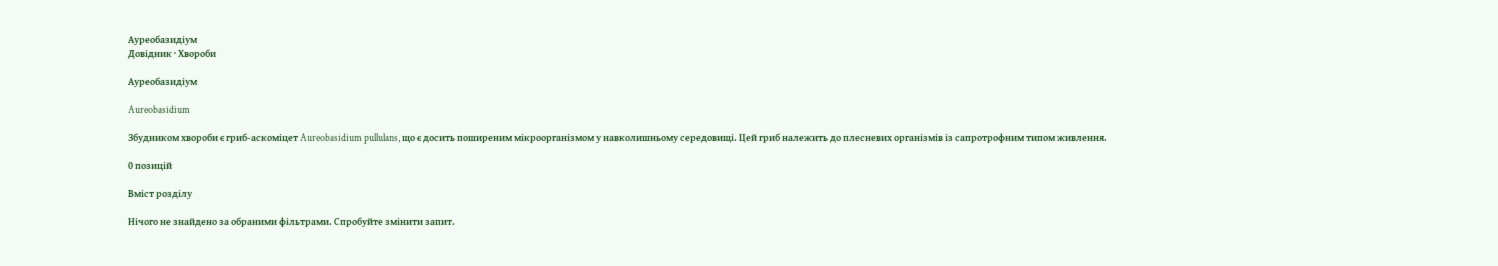Ауреобазидіум
Довідник · Хвороби

Ауреобазидіум

Aureobasidium

Збудником хвороби є гриб-аскоміцет Aureobasidium pullulans, що є досить поширеним мікроорганізмом у навколишньому середовищі. Цей гриб належить до плесневих організмів із сапротрофним типом живлення.

0 позицій

Вміст розділу

Нічого не знайдено за обраними фільтрами. Спробуйте змінити запит.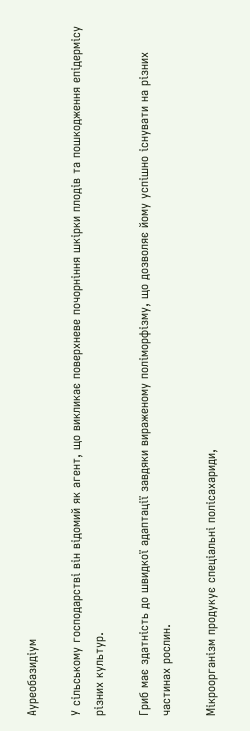Ауреобазидіум

У сільському господарстві він відомий як агент, що викликає поверхневе почорніння шкірки плодів та пошкодження епідермісу різних культур.

Гриб має здатність до швидкої адаптації завдяки вираженому поліморфізму, що дозволяє йому успішно існувати на різних частинах рослин.

Мікроорганізм продукує спеціальні полісахариди,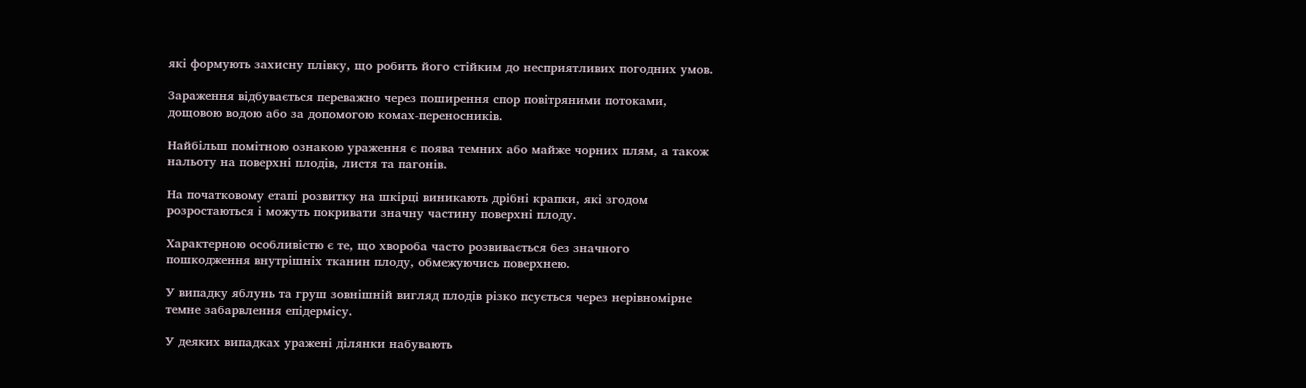які формують захисну плівку, що робить його стійким до несприятливих погодних умов.

Зараження відбувається переважно через поширення спор повітряними потоками, дощовою водою або за допомогою комах-переносників.

Найбільш помітною ознакою ураження є поява темних або майже чорних плям, а також нальоту на поверхні плодів, листя та пагонів.

На початковому етапі розвитку на шкірці виникають дрібні крапки, які згодом розростаються і можуть покривати значну частину поверхні плоду.

Характерною особливістю є те, що хвороба часто розвивається без значного пошкодження внутрішніх тканин плоду, обмежуючись поверхнею.

У випадку яблунь та груш зовнішній вигляд плодів різко псується через нерівномірне темне забарвлення епідермісу.

У деяких випадках уражені ділянки набувають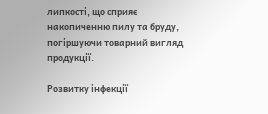липкості, що сприяє накопиченню пилу та бруду, погіршуючи товарний вигляд продукції.

Розвитку інфекції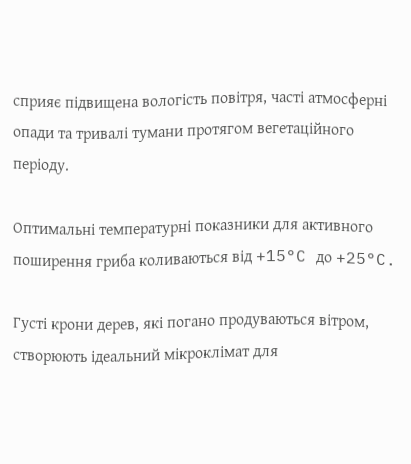сприяє підвищена вологість повітря, часті атмосферні опади та тривалі тумани протягом вегетаційного періоду.

Оптимальні температурні показники для активного поширення гриба коливаються від +15°C до +25°C.

Густі крони дерев, які погано продуваються вітром, створюють ідеальний мікроклімат для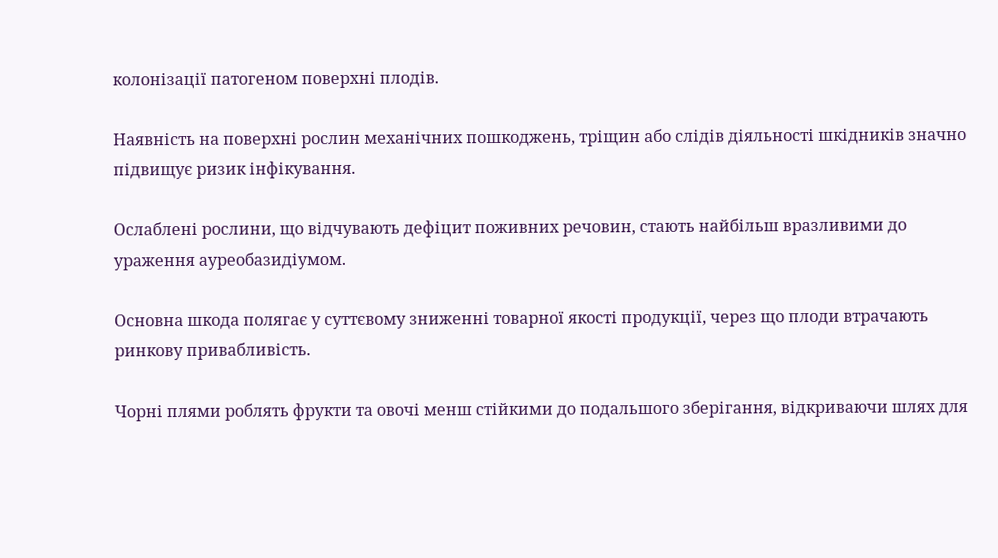колонізації патогеном поверхні плодів.

Наявність на поверхні рослин механічних пошкоджень, тріщин або слідів діяльності шкідників значно підвищує ризик інфікування.

Ослаблені рослини, що відчувають дефіцит поживних речовин, стають найбільш вразливими до ураження ауреобазидіумом.

Основна шкода полягає у суттєвому зниженні товарної якості продукції, через що плоди втрачають ринкову привабливість.

Чорні плями роблять фрукти та овочі менш стійкими до подальшого зберігання, відкриваючи шлях для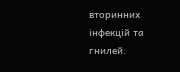вторинних інфекцій та гнилей.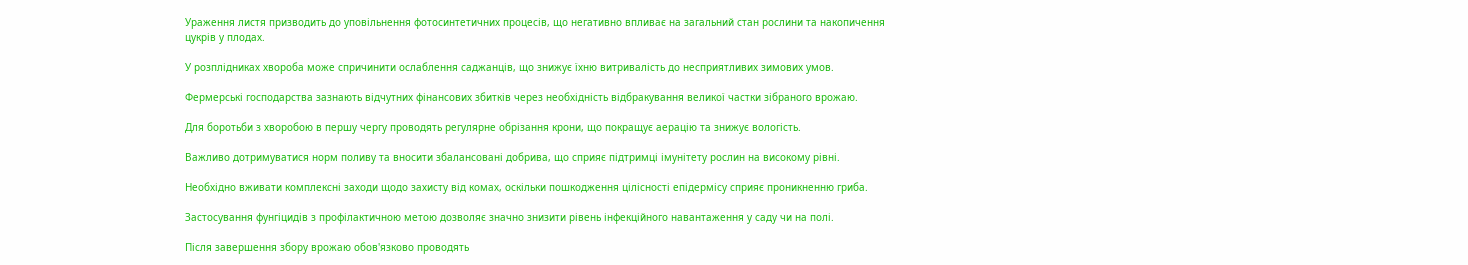Ураження листя призводить до уповільнення фотосинтетичних процесів, що негативно впливає на загальний стан рослини та накопичення цукрів у плодах.

У розплідниках хвороба може спричинити ослаблення саджанців, що знижує їхню витривалість до несприятливих зимових умов.

Фермерські господарства зазнають відчутних фінансових збитків через необхідність відбракування великої частки зібраного врожаю.

Для боротьби з хворобою в першу чергу проводять регулярне обрізання крони, що покращує аерацію та знижує вологість.

Важливо дотримуватися норм поливу та вносити збалансовані добрива, що сприяє підтримці імунітету рослин на високому рівні.

Необхідно вживати комплексні заходи щодо захисту від комах, оскільки пошкодження цілісності епідермісу сприяє проникненню гриба.

Застосування фунгіцидів з профілактичною метою дозволяє значно знизити рівень інфекційного навантаження у саду чи на полі.

Після завершення збору врожаю обов'язково проводять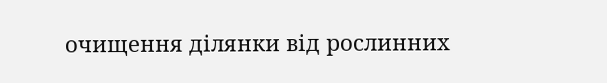очищення ділянки від рослинних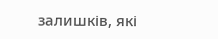залишків, які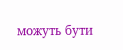можуть бути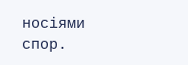носіями спор.